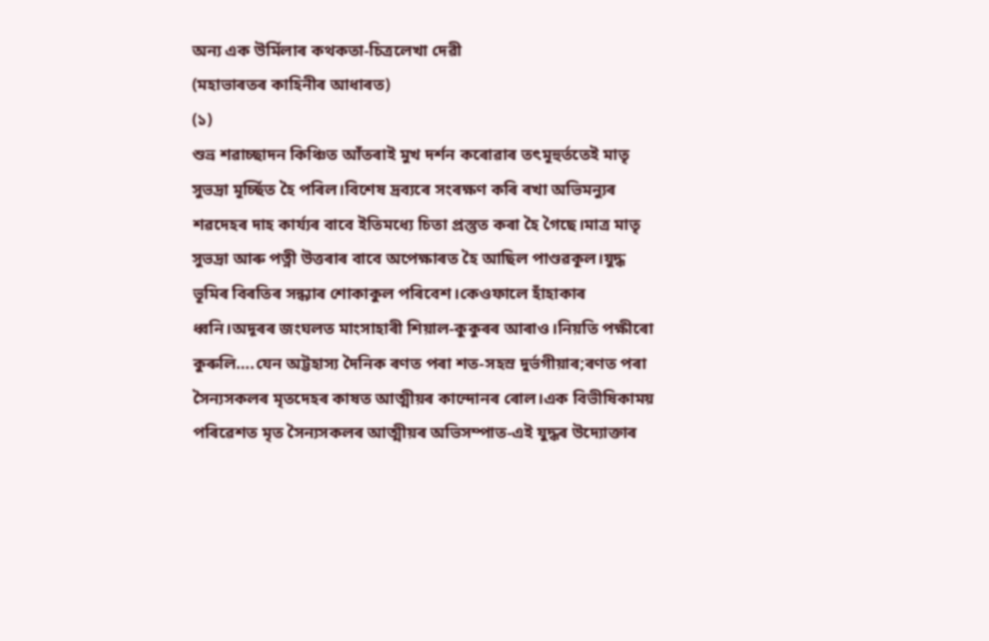অন্য এক উৰ্মিলাৰ কথকতা-চিত্ৰলেখা দেৱী
(মহাভাৰতৰ কাহিনীৰ আধাৰত)
(১)
শুভ্ৰ শৱাচ্ছাদন কিঞ্চিত আঁতৰাই মুখ দৰ্শন কৰোৱাৰ তৎমূহুৰ্ততেই মাতৃ সুভদ্ৰা মূৰ্চ্ছিত হৈ পৰিল।বিশেষ দ্ৰব্যৰে সংৰক্ষণ কৰি ৰখা অভিমন্যুৰ শৱদেহৰ দাহ কাৰ্য্যৰ বাবে ইতিমধ্যে চিতা প্ৰস্তুত কৰা হৈ গৈছে।মাত্ৰ মাতৃ সুভদ্ৰা আৰু পত্নী উত্তৰাৰ বাবে অপেক্ষাৰত হৈ আছিল পাণ্ডৱকূল।যুদ্ধ ভূমিৰ বিৰতিৰ সন্ধ্যাৰ শোকাকুল পৰিবেশ।কেওফালে হাঁহাকাৰ ধ্বনি।অদূৰৰ জংঘলত মাংসাহাৰী শিয়াল-কুকুৰৰ আৰাও।নিয়তি পক্ষীৰো কুৰুলি….যেন অট্টহাস্য দৈনিক ৰণত পৰা শত-সহস্ৰ দুৰ্ভগীয়াৰ;ৰণত পৰা সৈন্যসকলৰ মৃতদেহৰ কাষত আত্মীয়ৰ কান্দোনৰ ৰোল।এক বিভীষিকাময় পৰিৱেশত মৃত সৈন্যসকলৰ আত্মীয়ৰ অভিসম্পাত-এই যুদ্ধৰ উদ্যোক্তাৰ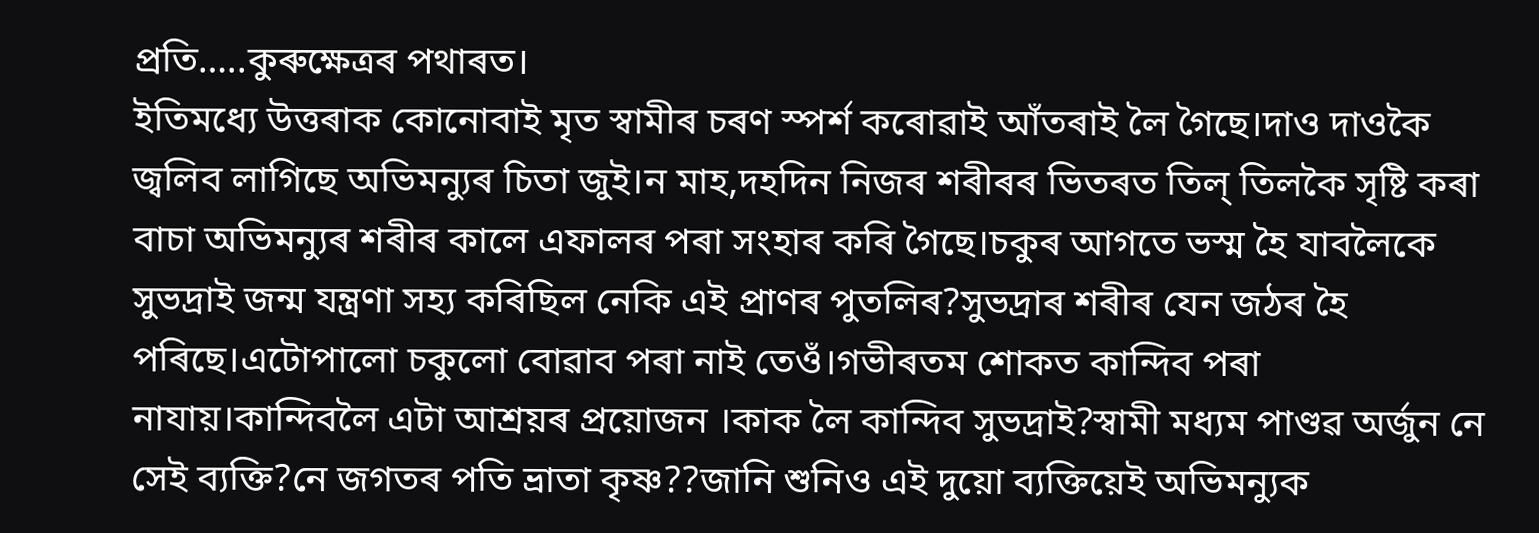প্ৰতি…..কুৰুক্ষেত্ৰৰ পথাৰত।
ইতিমধ্যে উত্তৰাক কোনোবাই মৃত স্বামীৰ চৰণ স্পৰ্শ কৰোৱাই আঁতৰাই লৈ গৈছে।দাও দাওকৈ জ্বলিব লাগিছে অভিমন্যুৰ চিতা জুই।ন মাহ,দহদিন নিজৰ শৰীৰৰ ভিতৰত তিল্ তিলকৈ সৃষ্টি কৰা বাচা অভিমন্যুৰ শৰীৰ কালে এফালৰ পৰা সংহাৰ কৰি গৈছে।চকুৰ আগতে ভস্ম হৈ যাবলৈকে সুভদ্ৰাই জন্ম যন্ত্ৰণা সহ্য কৰিছিল নেকি এই প্ৰাণৰ পুতলিৰ?সুভদ্ৰাৰ শৰীৰ যেন জঠৰ হৈ পৰিছে।এটোপালো চকুলো বোৱাব পৰা নাই তেওঁ।গভীৰতম শোকত কান্দিব পৰা নাযায়।কান্দিবলৈ এটা আশ্ৰয়ৰ প্ৰয়োজন ।কাক লৈ কান্দিব সুভদ্ৰাই?স্বামী মধ্যম পাণ্ডৱ অৰ্জুন নে সেই ব্যক্তি?নে জগতৰ পতি ভ্ৰাতা কৃষ্ণ??জানি শুনিও এই দুয়ো ব্যক্তিয়েই অভিমন্যুক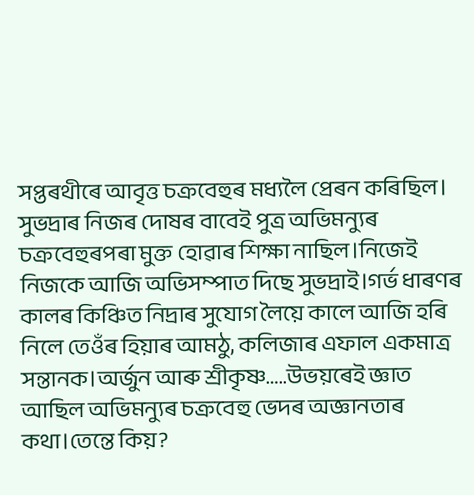সপ্তৰথীৰে আবৃত্ত চক্ৰবেহুৰ মধ্যলৈ প্ৰেৰন কৰিছিল। সুভদ্ৰাৰ নিজৰ দোষৰ বাবেই পুত্ৰ অভিমন্যুৰ চক্ৰবেহুৰপৰা মুক্ত হোৱাৰ শিক্ষা নাছিল।নিজেই নিজকে আজি অভিসম্পাত দিছে সুভদ্ৰাই।গৰ্ভ ধাৰণৰ কালৰ কিঞ্চিত নিদ্ৰাৰ সুযোগ লৈয়ে কালে আজি হৰি নিলে তেওঁৰ হিয়াৰ আমঠু, কলিজাৰ এফাল একমাত্ৰ সন্তানক।অৰ্জুন আৰু শ্ৰীকৃষ্ণ…..উভয়ৰেই জ্ঞাত আছিল অভিমন্যুৰ চক্ৰবেহু ভেদৰ অজ্ঞানতাৰ কথা।তেন্তে কিয়?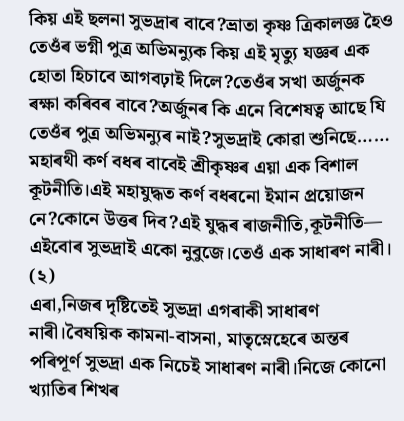কিয় এই ছলনা সুভদ্ৰাৰ বাবে?ভ্ৰাতা কৃষ্ণ ত্ৰিকালজ্ঞ হৈও তেওঁৰ ভগ্নী পুত্ৰ অভিমন্যুক কিয় এই মৃত্যু যজ্ঞৰ এক হোতা হিচাবে আগবঢ়াই দিলে?তেওঁৰ সখা অৰ্জুনক ৰক্ষা কৰিবৰ বাবে?অৰ্জুনৰ কি এনে বিশেষত্ব আছে যি তেওঁৰ পুত্ৰ অভিমন্যুৰ নাই?সুভদ্ৰাই কোৱা শুনিছে…… মহাৰথী কৰ্ণ বধৰ বাবেই শ্ৰীকৃষ্ণৰ এয়া এক বিশাল কূটনীতি।এই মহাযুদ্ধত কৰ্ণ বধৰনো ইমান প্ৰয়োজন নে?কোনে উত্তৰ দিব?এই যুদ্ধৰ ৰাজনীতি,কূটনীতি— এইবোৰ সুভদ্ৰাই একো নুবুজে।তেওঁ এক সাধাৰণ নাৰী।
(২)
এৰা,নিজৰ দৃষ্টিতেই সুভদ্ৰা এগৰাকী সাধাৰণ নাৰী।বৈষয়িক কামনা-বাসনা, মাতৃস্নেহেৰে অন্তৰ পৰিপূৰ্ণ সুভদ্ৰা এক নিচেই সাধাৰণ নাৰী।নিজে কোনো খ্যাতিৰ শিখৰ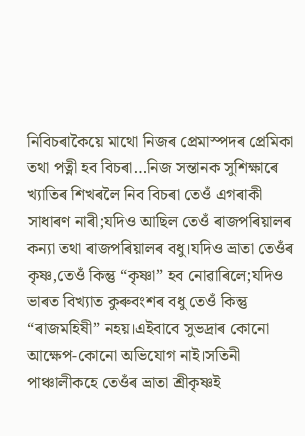নিবিচৰাকৈয়ে মাথো নিজৰ প্ৰেমাস্পদৰ প্ৰেমিকা তথা পত্নী হব বিচৰা…নিজ সন্তানক সুশিক্ষাৰে খ্যাতিৰ শিখৰলৈ নিব বিচৰা তেওঁ এগৰাকী সাধাৰণ নাৰী;যদিও আছিল তেওঁ ৰাজপৰিয়ালৰ কন্যা তথা ৰাজপৰিয়ালৰ বধু।যদিও ভ্ৰাতা তেওঁৰ কৃষ্ণ,তেওঁ কিন্তু “কৃষ্ণা” হব নোৱাৰিলে;যদিও ভাৰত বিখ্যাত কুৰুবংশৰ বধু তেওঁ কিন্তু “ৰাজমহিষী” নহয়।এইবাবে সুভদ্ৰাৰ কোনো আক্ষেপ-কোনো অভিযোগ নাই।সতিনী পাঞ্চালীকহে তেওঁৰ ভ্ৰাতা শ্ৰীকৃষ্ণই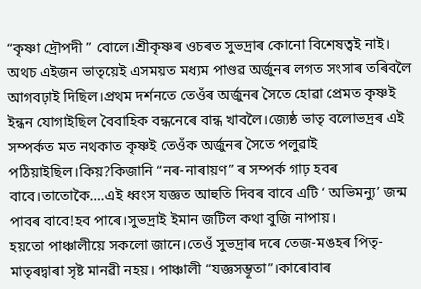“কৃষ্ণা দ্ৰৌপদী ” বোলে।শ্ৰীকৃষ্ণৰ ওচৰত সুভদ্ৰাৰ কোনো বিশেষত্বই নাই। অথচ এইজন ভাতৃয়েই এসময়ত মধ্যম পাণ্ডৱ অৰ্জুনৰ লগত সংসাৰ তৰিবলৈ আগবঢ়াই দিছিল।প্ৰথম দৰ্শনতে তেওঁৰ অৰ্জুনৰ সৈতে হোৱা প্ৰেমত কৃষ্ণই ইন্ধন যোগাইছিল বৈবাহিক বন্ধনেৰে বান্ধ খাবলৈ।জ্যেষ্ঠ ভাতৃ বলোভদ্ৰৰ এই সম্পৰ্কত মত নথকাত কৃষ্ণই তেওঁক অৰ্জুনৰ সৈতে পলুৱাই পঠিয়াইছিল।কিয়?কিজানি “নৰ-নাৰায়ণ” ৰ সম্পৰ্ক গাঢ় হবৰ বাবে।তাতোকৈ….এই ধ্বংস যজ্ঞত আহুতি দিবৰ বাবে এটি ‘ অভিমন্যু’ জন্ম পাবৰ বাবে!হব পাৰে।সুভদ্ৰাই ইমান জটিল কথা বুজি নাপায়।
হয়তো পাঞ্চালীয়ে সকলো জানে।তেওঁ সুভদ্ৰাৰ দৰে তেজ-মঙহৰ পিতৃ-মাতৃৰদ্বাৰা সৃষ্ট মানৱী নহয়। পাঞ্চালী “যজ্ঞসম্ভূতা”।কাৰোবাৰ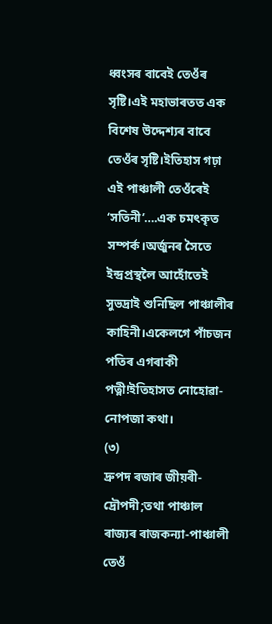ধ্বংসৰ বাবেই তেওঁৰ সৃষ্টি।এই মহাভাৰতত এক বিশেষ উদ্দেশ্যৰ বাবে তেওঁৰ সৃষ্টি।ইতিহাস গঢ়া এই পাঞ্চালী তেওঁৰেই ‘সতিনী’….এক চমৎকৃত সম্পৰ্ক।অৰ্জুনৰ সৈতে ইন্দ্ৰপ্ৰস্থলৈ আহোঁতেই সুভদ্ৰাই শুনিছিল পাঞ্চালীৰ কাহিনী।একেলগে পাঁচজন পতিৰ এগৰাকী পত্নী!ইতিহাসত নোহোৱা-নোপজা কথা।
(৩)
দ্ৰুপদ ৰজাৰ জীয়ৰী-দ্ৰৌপদী;তথা পাঞ্চাল ৰাজ্যৰ ৰাজকন্যা-পাঞ্চালী তেওঁ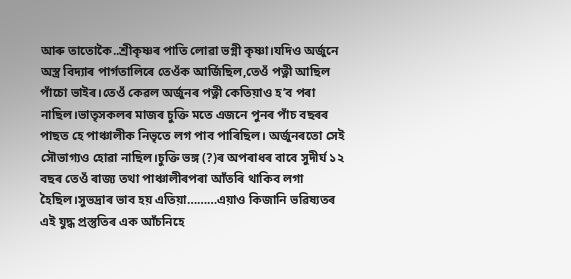আৰু তাতোকৈ..শ্ৰীকৃষ্ণৰ পাতি লোৱা ভগ্নী কৃষ্ণা।যদিও অৰ্জুনে অস্ত্ৰ বিদ্যাৰ পাৰ্গতালিৰে তেওঁক আৰ্জিছিল,তেওঁ পত্নী আছিল পাঁচো ভাইৰ।তেওঁ কেৱল অৰ্জুনৰ পত্নী কেতিয়াও হ’ব পৰা নাছিল।ভাতৃসকলৰ মাজৰ চুক্তি মতে এজনে পুনৰ পাঁচ বছৰৰ পাছত হে পাঞ্চালীক নিভৃতে লগ পাব পাৰিছিল। অৰ্জুনৰতো সেই সৌভাগ্যও হোৱা নাছিল।চুক্তি ভঙ্গ (?)ৰ অপৰাধৰ বাবে সুদীৰ্ঘ ১২ বছৰ তেওঁ ৰাজ্য তথা পাঞ্চালীৰপৰা আঁতৰি থাকিব লগা হৈছিল।সুভদ্ৰাৰ ভাব হয় এতিয়া………এয়াও কিজানি ভৱিষ্যতৰ এই যুদ্ধ প্ৰস্তুতিৰ এক আঁচনিহে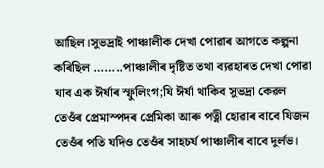আছিল।সুভদ্ৰাই পাঞ্চালীক দেখা পোৱাৰ আগতে কল্পনা কৰিছিল ……..পাঞ্চালীৰ দৃষ্টিত তথা ব্যৱহাৰত দেখা পোৱা যাব এক ঈৰ্ষাৰ স্ফুলিংগ;যি ঈৰ্ষা থাকিব সুভদ্ৰা কেৱল তেওঁৰ প্ৰেমাস্পদৰ প্ৰেমিকা আৰু পত্নী হোৱাৰ বাবে যিজন তেওঁৰ পতি যদিও তেওঁৰ সাহচৰ্য পাঞ্চালীৰ বাবে দুৰ্লভ।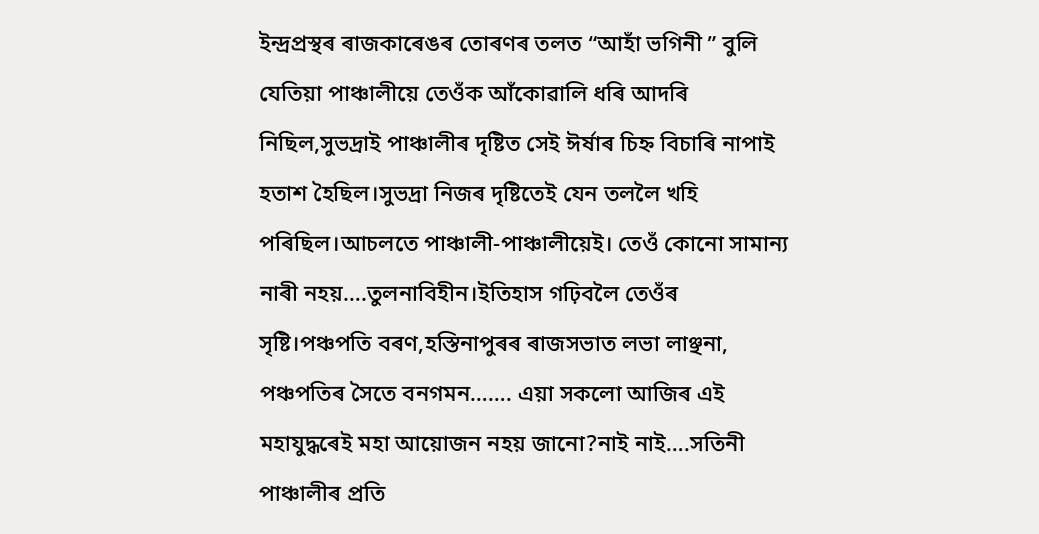ইন্দ্ৰপ্ৰস্থৰ ৰাজকাৰেঙৰ তোৰণৰ তলত “আহাঁ ভগিনী ” বুলি যেতিয়া পাঞ্চালীয়ে তেওঁক আঁকোৱালি ধৰি আদৰি নিছিল,সুভদ্ৰাই পাঞ্চালীৰ দৃষ্টিত সেই ঈৰ্ষাৰ চিহ্ন বিচাৰি নাপাই হতাশ হৈছিল।সুভদ্ৰা নিজৰ দৃষ্টিতেই যেন তললৈ খহি পৰিছিল।আচলতে পাঞ্চালী-পাঞ্চালীয়েই। তেওঁ কোনো সামান্য নাৰী নহয়….তুলনাবিহীন।ইতিহাস গঢ়িবলৈ তেওঁৰ সৃষ্টি।পঞ্চপতি বৰণ,হস্তিনাপুৰৰ ৰাজসভাত লভা লাঞ্ছনা, পঞ্চপতিৰ সৈতে বনগমন……. এয়া সকলো আজিৰ এই মহাযুদ্ধৰেই মহা আয়োজন নহয় জানো?নাই নাই….সতিনী পাঞ্চালীৰ প্ৰতি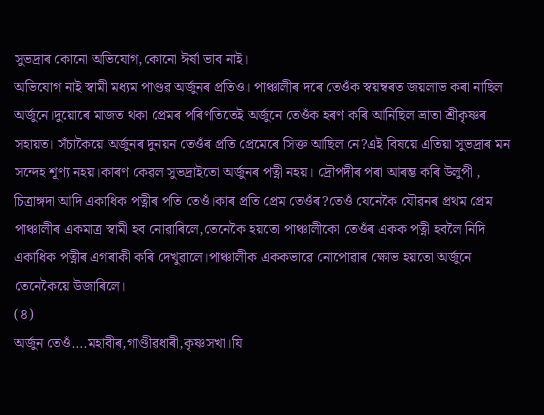সুভদ্ৰাৰ কোনো অভিযোগ,কোনো ঈৰ্ষা ভাব নাই।
অভিযোগ নাই স্বামী মধ্যম পাণ্ডৱ অৰ্জুনৰ প্ৰতিও। পাঞ্চালীৰ দৰে তেওঁক স্বয়ম্বৰত জয়লাভ কৰা নাছিল অৰ্জুনে।দুয়োৰে মাজত থকা প্ৰেমৰ পৰিণতিতেই অৰ্জুনে তেওঁক হৰণ কৰি আনিছিল ভ্ৰাতা শ্ৰীকৃষ্ণৰ সহায়ত। সঁচাকৈয়ে অৰ্জুনৰ দুনয়ন তেওঁৰ প্ৰতি প্ৰেমেৰে সিক্ত আছিল নে?এই বিষয়ে এতিয়া সুভদ্ৰাৰ মন সন্দেহ শূণ্য নহয়।কাৰণ কেৱল সুভদ্ৰাইতো অৰ্জুনৰ পত্নী নহয়। দ্ৰৌপদীৰ পৰা আৰম্ভ কৰি উলুপী , চিত্ৰাঙ্গদা আদি একাধিক পত্নীৰ পতি তেওঁ।কাৰ প্ৰতি প্ৰেম তেওঁৰ?তেওঁ যেনেকৈ যৌৱনৰ প্ৰথম প্ৰেম পাঞ্চালীৰ একমাত্ৰ স্বামী হব নোৱাৰিলে,তেনেকৈ হয়তো পাঞ্চালীকো তেওঁৰ একক পত্নী হবলৈ নিদি একাধিক পত্নীৰ এগৰাকী কৰি দেখুৱালে।পাঞ্চালীক এককভাৱে নোপোৱাৰ ক্ষোভ হয়তো অৰ্জুনে তেনেকৈয়ে উজাৰিলে।
(৪)
অৰ্জুন তেওঁ….মহাবীৰ,গাণ্ডীৱধাৰী,কৃষ্ণসখা।যি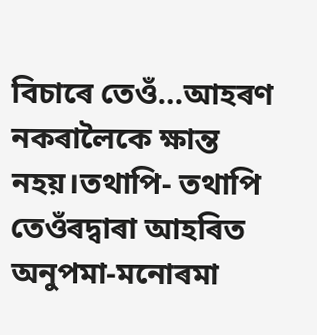বিচাৰে তেওঁ…আহৰণ নকৰালৈকে ক্ষান্ত নহয়।তথাপি- তথাপি তেওঁৰদ্বাৰা আহৰিত অনুপমা-মনোৰমা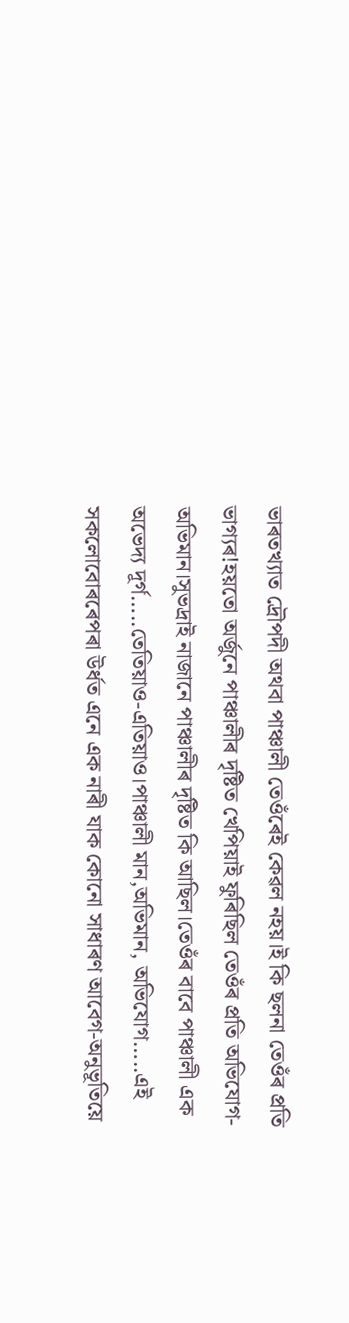ভাৰতখ্যাত দ্ৰৌপদী অথবা পাঞ্চালী তেওঁৰেই কেৱল নহয়।ই কি ছলনা তেওঁৰ প্ৰতি ভাগ্যৰ!হয়তো অৰ্জুনে পাঞ্চালীৰ দৃষ্টিত খেপিয়াই ফুৰিছিল তেওঁৰ প্ৰতি অভিযোগ-অভিমান।সুভদ্ৰাই নাজানে পাঞ্চালীৰ দৃষ্টিত কি আছিল।তেওঁৰ বাবে পাঞ্চালী এক অভেদ্য দূৰ্গ…..তেতিয়াও-এতিয়াও।পাঞ্চালী মান,অভিমান, অভিযোগ…..এই সকলোবোৰৰেপৰা উৰ্ধত এনে এক নাৰী যাক কোনো সাধাৰণ আবেগ-অনুভূতিয়ে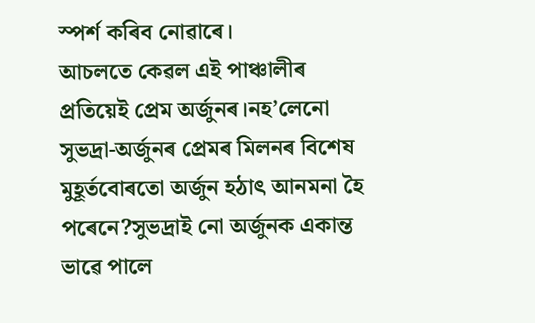স্পৰ্শ কৰিব নোৱাৰে।
আচলতে কেৱল এই পাঞ্চালীৰ প্ৰতিয়েই প্ৰেম অৰ্জুনৰ।নহ’লেনো সুভদ্ৰা-অৰ্জুনৰ প্ৰেমৰ মিলনৰ বিশেষ মুহূৰ্তবোৰতো অৰ্জুন হঠাৎ আনমনা হৈ পৰেনে?সুভদ্ৰাই নো অৰ্জুনক একান্ত ভাৱে পালে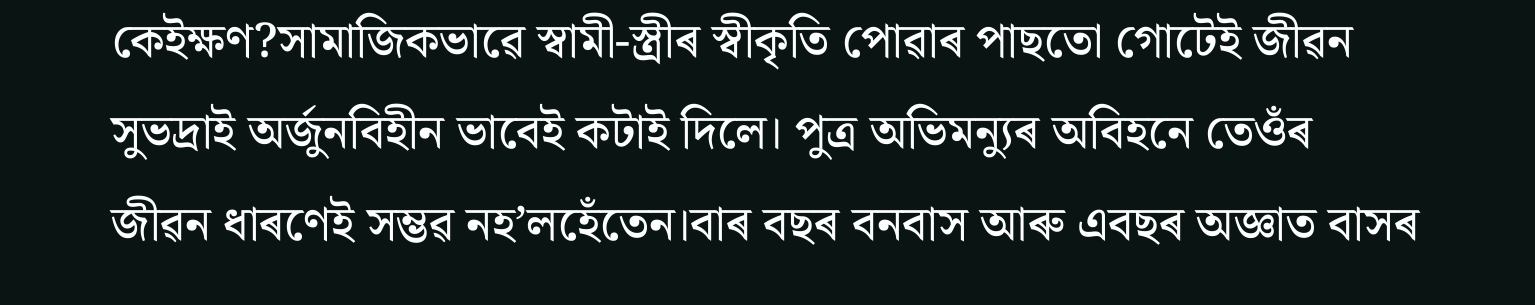কেইক্ষণ?সামাজিকভাৱে স্বামী-স্ত্ৰীৰ স্বীকৃতি পোৱাৰ পাছতো গোটেই জীৱন সুভদ্ৰাই অৰ্জুনবিহীন ভাবেই কটাই দিলে। পুত্ৰ অভিমন্যুৰ অবিহনে তেওঁৰ জীৱন ধাৰণেই সম্ভৱ নহ’লহেঁতেন।বাৰ বছৰ বনবাস আৰু এবছৰ অজ্ঞাত বাসৰ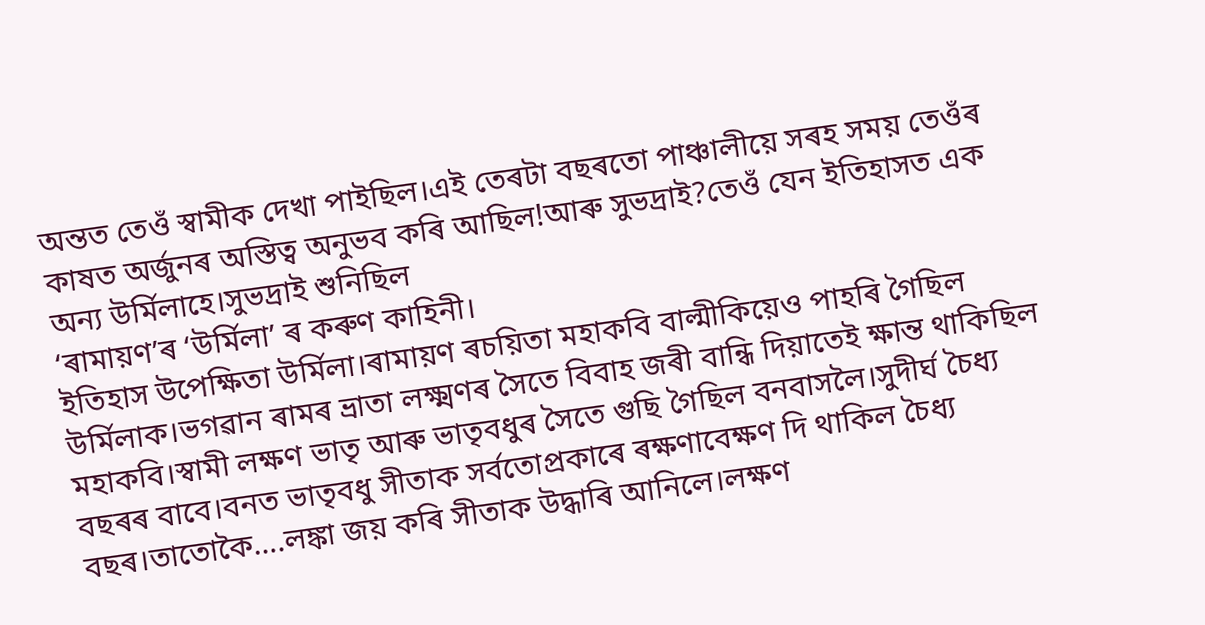অন্তত তেওঁ স্বামীক দেখা পাইছিল।এই তেৰটা বছৰতো পাঞ্চালীয়ে সৰহ সময় তেওঁৰ কাষত অৰ্জুনৰ অস্তিত্ব অনুভব কৰি আছিল!আৰু সুভদ্ৰাই?তেওঁ যেন ইতিহাসত এক অন্য উৰ্মিলাহে।সুভদ্ৰাই শুনিছিল
‘ৰামায়ণ’ৰ ‘উৰ্মিলা’ ৰ কৰুণ কাহিনী।
ইতিহাস উপেক্ষিতা উৰ্মিলা।ৰামায়ণ ৰচয়িতা মহাকবি বাল্মীকিয়েও পাহৰি গৈছিল উৰ্মিলাক।ভগৱান ৰামৰ ভ্ৰাতা লক্ষ্মণৰ সৈতে বিবাহ জৰী বান্ধি দিয়াতেই ক্ষান্ত থাকিছিল মহাকবি।স্বামী লক্ষণ ভাতৃ আৰু ভাতৃবধুৰ সৈতে গুছি গৈছিল বনবাসলৈ।সুদীৰ্ঘ চৈধ্য বছৰৰ বাবে।বনত ভাতৃবধু সীতাক সৰ্বতোপ্ৰকাৰে ৰক্ষণাবেক্ষণ দি থাকিল চৈধ্য বছৰ।তাতোকৈ….লঙ্কা জয় কৰি সীতাক উদ্ধাৰি আনিলে।লক্ষণ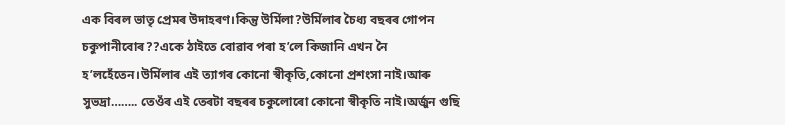এক বিৰল ভাতৃ প্ৰেমৰ উদাহৰণ।কিন্তু উৰ্মিলা?উৰ্মিলাৰ চৈধ্য বছৰৰ গোপন চকুপানীবোৰ??একে ঠাইতে বোৱাব পৰা হ’লে কিজানি এখন নৈ হ’লহেঁতেন।উৰ্মিলাৰ এই ত্যাগৰ কোনো স্বীকৃতি,কোনো প্ৰশংসা নাই।আৰু সুভদ্ৰা…….. তেওঁৰ এই তেৰটা বছৰৰ চকুলোৰো কোনো স্বীকৃতি নাই।অৰ্জুন গুছি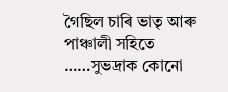গৈছিল চাৰি ভাতৃ আৰু পাঞ্চালী সহিতে
……সুভদ্ৰাক কোনো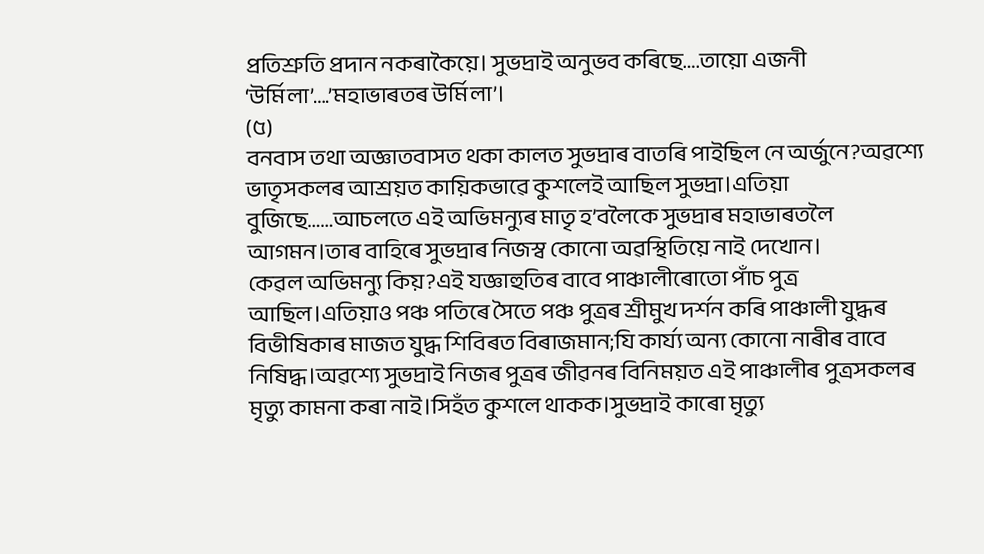প্ৰতিশ্ৰুতি প্ৰদান নকৰাকৈয়ে। সুভদ্ৰাই অনুভব কৰিছে….তায়ো এজনী ‘উৰ্মিলা’….’মহাভাৰতৰ উৰ্মিলা’।
(৫)
বনবাস তথা অজ্ঞাতবাসত থকা কালত সুভদ্ৰাৰ বাতৰি পাইছিল নে অৰ্জুনে?অৱশ্যে ভাতৃসকলৰ আশ্ৰয়ত কায়িকভাৱে কুশলেই আছিল সুভদ্ৰা।এতিয়া বুজিছে……আচলতে এই অভিমন্যুৰ মাতৃ হ’বলৈকে সুভদ্ৰাৰ মহাভাৰতলৈ আগমন।তাৰ বাহিৰে সুভদ্ৰাৰ নিজস্ব কোনো অৱস্থিতিয়ে নাই দেখোন।
কেৱল অভিমন্যু কিয়?এই যজ্ঞাহুতিৰ বাবে পাঞ্চালীৰোতো পাঁচ পুত্ৰ আছিল।এতিয়াও পঞ্চ পতিৰে সৈতে পঞ্চ পুত্ৰৰ শ্ৰীমুখ দৰ্শন কৰি পাঞ্চালী যুদ্ধৰ বিভীষিকাৰ মাজত যুদ্ধ শিবিৰত বিৰাজমান;যি কাৰ্য্য অন্য কোনো নাৰীৰ বাবে নিষিদ্ধ।অৱশ্যে সুভদ্ৰাই নিজৰ পুত্ৰৰ জীৱনৰ বিনিময়ত এই পাঞ্চালীৰ পুত্ৰসকলৰ মৃত্যু কামনা কৰা নাই।সিহঁত কুশলে থাকক।সুভদ্ৰাই কাৰো মৃত্যু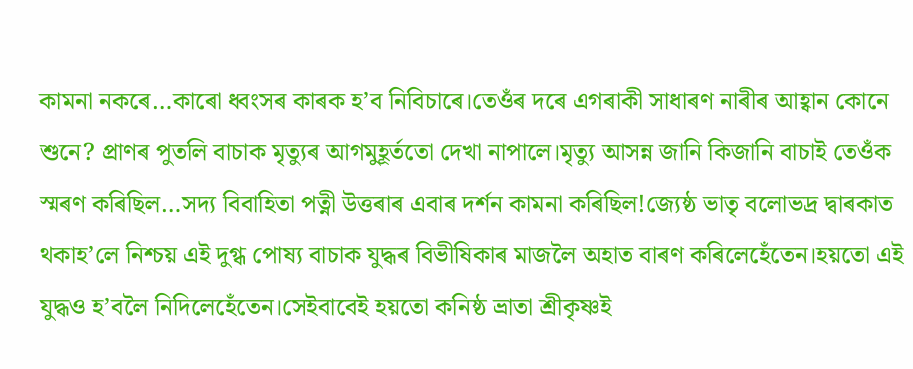কামনা নকৰে…কাৰো ধ্বংসৰ কাৰক হ’ব নিবিচাৰে।তেওঁৰ দৰে এগৰাকী সাধাৰণ নাৰীৰ আহ্বান কোনে শুনে? প্ৰাণৰ পুতলি বাচাক মৃত্যুৰ আগমুহূৰ্ততো দেখা নাপালে।মৃত্যু আসন্ন জানি কিজানি বাচাই তেওঁক স্মৰণ কৰিছিল…সদ্য বিবাহিতা পত্নী উত্তৰাৰ এবাৰ দৰ্শন কামনা কৰিছিল!জ্যেষ্ঠ ভাতৃ বলোভদ্ৰ দ্বাৰকাত থকাহ’লে নিশ্চয় এই দুগ্ধ পোষ্য বাচাক যুদ্ধৰ বিভীষিকাৰ মাজলৈ অহাত বাৰণ কৰিলেহেঁতেন।হয়তো এই যুদ্ধও হ’বলৈ নিদিলেহেঁতেন।সেইবাবেই হয়তো কনিষ্ঠ ভ্ৰাতা শ্ৰীকৃষ্ণই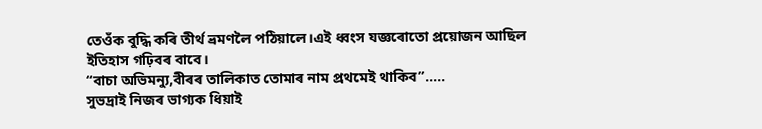তেওঁক বুদ্ধি কৰি তীৰ্থ ভ্ৰমণলৈ পঠিয়ালে।এই ধ্বংস যজ্ঞৰোতো প্ৰয়োজন আছিল ইতিহাস গঢ়িবৰ বাবে।
“বাচা অভিমন্যু,বীৰৰ তালিকাত তোমাৰ নাম প্ৰথমেই থাকিব”…..
সুভদ্ৰাই নিজৰ ভাগ্যক ধিয়াই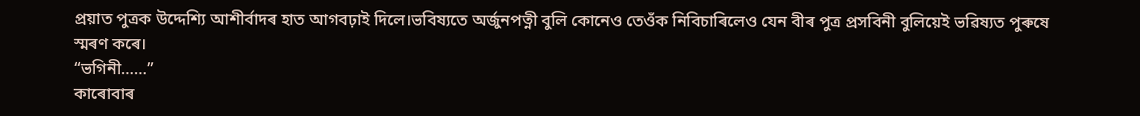প্ৰয়াত পুত্ৰক উদ্দেশ্যি আশীৰ্বাদৰ হাত আগবঢ়াই দিলে।ভবিষ্যতে অৰ্জুনপত্নী বুলি কোনেও তেওঁক নিবিচাৰিলেও যেন বীৰ পুত্ৰ প্ৰসবিনী বুলিয়েই ভৱিষ্যত পুৰুষে স্মৰণ কৰে।
“ভগিনী……”
কাৰোবাৰ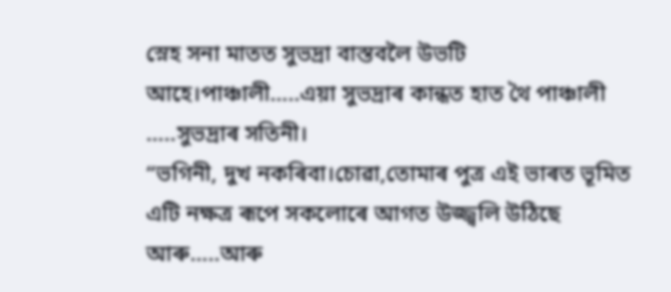স্নেহ সনা মাতত সুভদ্ৰা বাস্তবলৈ উভটি আহে।পাঞ্চালী…..এয়া সুভদ্ৰাৰ কান্ধত হাত থৈ পাঞ্চালী …..সুভদ্ৰাৰ সতিনী।
“ভগিনী, দুখ নকৰিবা।চোৱা,তোমাৰ পুত্ৰ এই ভাৰত ভূমিত এটি নক্ষত্ৰ ৰূপে সকলোৰে আগত উজ্জ্বলি উঠিছে আৰু…..আৰু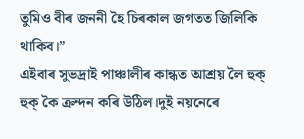তুমিও বীৰ জননী হৈ চিৰকাল জগতত জিলিকি থাকিব।”
এইবাৰ সুভদ্ৰাই পাঞ্চালীৰ কান্ধত আশ্ৰয় লৈ হুক্ হুক্ কৈ ক্ৰন্দন কৰি উঠিল।দুই নয়নেৰে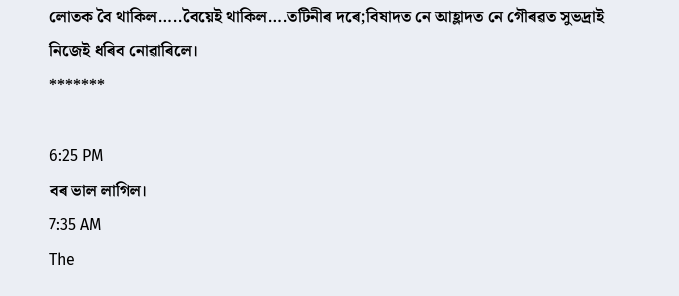লোতক বৈ থাকিল…..বৈয়েই থাকিল….তটিনীৰ দৰে;বিষাদত নে আহ্লাদত নে গৌৰৱত সুভদ্ৰাই নিজেই ধৰিব নোৱাৰিলে।
*******

6:25 PM
বৰ ভাল লাগিল।
7:35 AM
The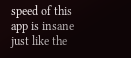speed of this app is insane just like the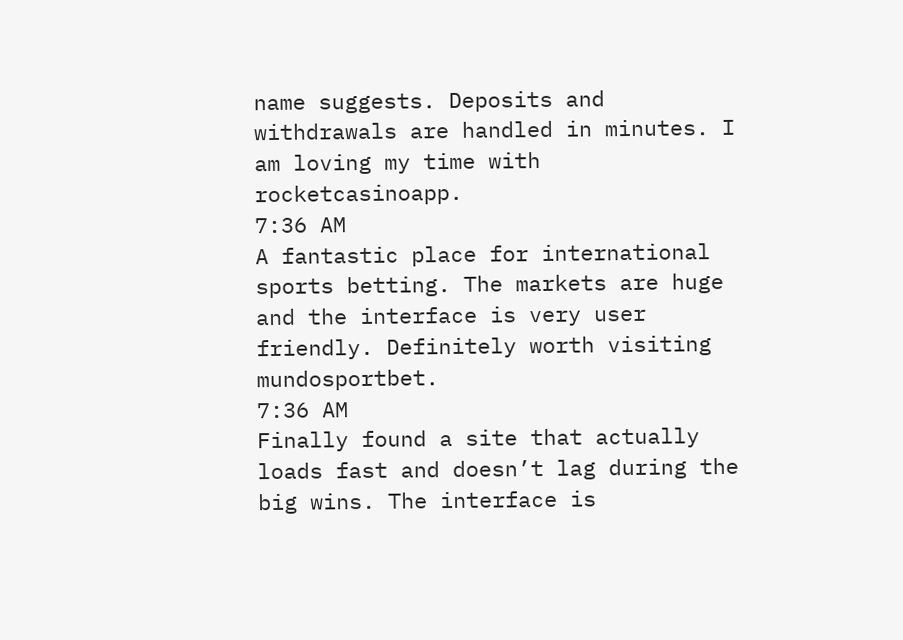name suggests. Deposits and withdrawals are handled in minutes. I am loving my time with rocketcasinoapp.
7:36 AM
A fantastic place for international sports betting. The markets are huge and the interface is very user friendly. Definitely worth visiting mundosportbet.
7:36 AM
Finally found a site that actually loads fast and doesn’t lag during the big wins. The interface is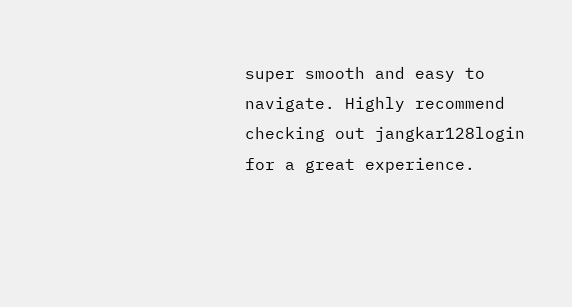super smooth and easy to navigate. Highly recommend checking out jangkar128login for a great experience.